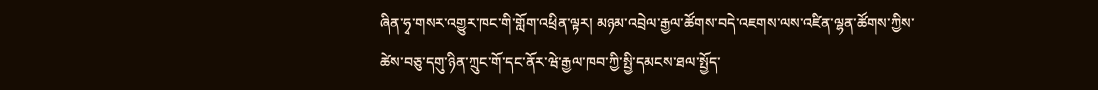ཞིན་ཧྭ་གསར་འགྱུར་ཁང་གི་གློག་འཕྲིན་ལྟར། མཉམ་འབྲེལ་རྒྱལ་ཚོགས་བདེ་འཇགས་ལས་འཛིན་ལྷན་ཚོགས་ཀྱིས་ཚེས་བཅུ་དགུ་ཉིན་ཀྲུང་གོ་དང་ནོར་ཝེ་རྒྱལ་ཁབ་ཀྱི་སྤྱི་དམངས་ཐལ་སྤྱོད་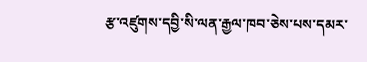རྩ་འཛུགས་དབྱི་སི་ལན་རྒྱལ་ཁབ་ཅེས་པས་དམར་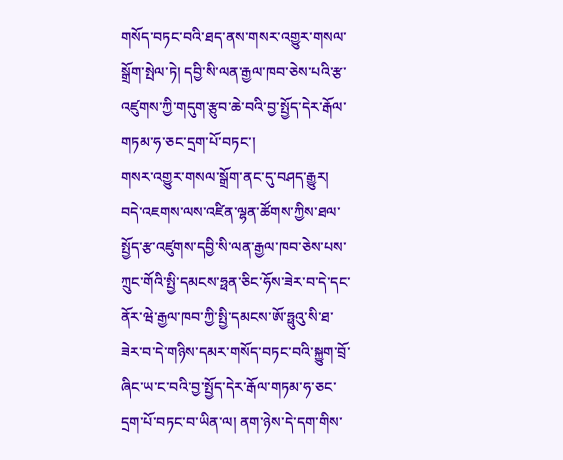གསོད་བཏང་བའི་ཐད་ནས་གསར་འགྱུར་གསལ་སྒྲོག་སྤེལ་ཏེ། དབྱི་སི་ལན་རྒྱལ་ཁབ་ཅེས་པའི་རྩ་འཛུགས་ཀྱི་གདུག་རྩུབ་ཆེ་བའི་བྱ་སྤྱོད་དེར་རྒོལ་གཏམ་ཧ་ཅང་དྲག་པོ་བཏང་།
གསར་འགྱུར་གསལ་སྒྲོག་ནང་དུ་བཤད་རྒྱུར། བདེ་འཇགས་ལས་འཛིན་ལྷན་ཚོགས་ཀྱིས་ཐལ་སྤྱོད་རྩ་འཛུགས་དབྱི་སི་ལན་རྒྱལ་ཁབ་ཅེས་པས་ཀྲུང་གོའི་སྤྱི་དམངས་ཧྥན་ཅིང་ཧོས་ཟེར་བ་དེ་དང་ནོར་ཝེ་རྒྱལ་ཁབ་ཀྱི་སྤྱི་དམངས་ཨོ་ཧྥུའུ་སི་ཐ་ཟེར་བ་དེ་གཉིས་དམར་གསོད་བཏང་བའི་སྐྱུག་བྲོ་ཞིང་ཡ་ང་བའི་བྱ་སྤྱོད་དེར་རྒོལ་གཏམ་ཧ་ཅང་དྲག་པོ་བཏང་བ་ཡིན་ལ། ནག་ཉེས་དེ་དག་གིས་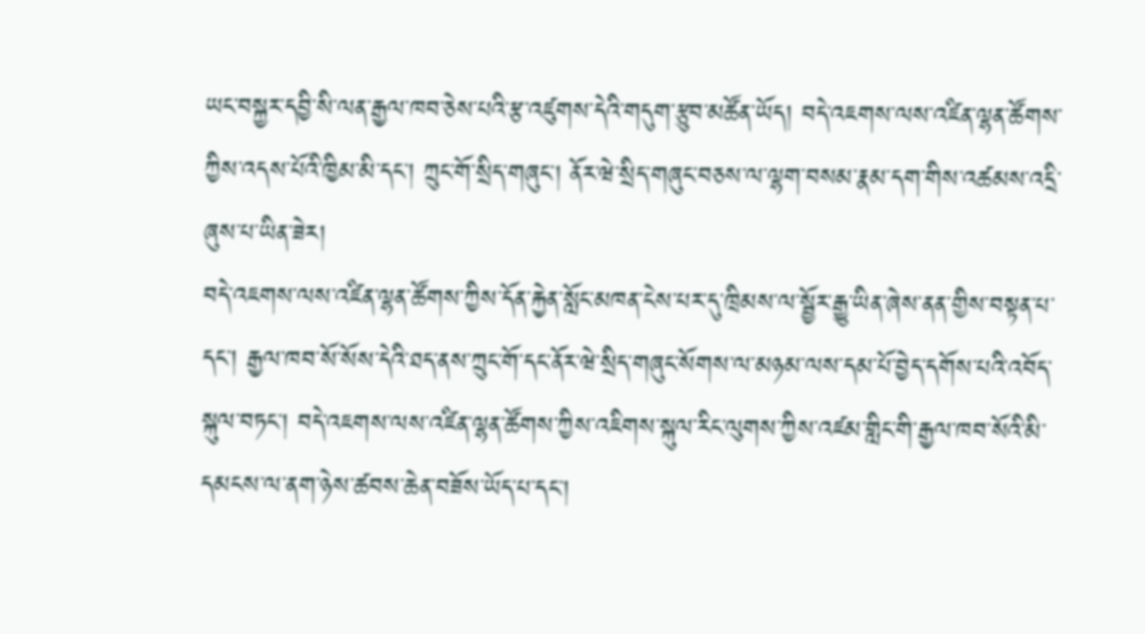ཡང་བསྐྱར་དབྱི་སི་ལན་རྒྱལ་ཁབ་ཅེས་པའི་རྩ་འཛུགས་དེའི་གདུག་རྩུབ་མཚོན་ཡོད། བདེ་འཇགས་ལས་འཛིན་ལྷན་ཚོགས་ཀྱིས་འདས་པོའི་ཁྱིམ་མི་དང་། ཀྲུང་གོ་སྲིད་གཞུང་། ནོར་ཝེ་སྲིད་གཞུང་བཅས་ལ་ལྷག་བསམ་རྣམ་དག་གིས་འཚམས་འདྲི་ཞུས་པ་ཡིན་ཟེར།
བདེ་འཇགས་ལས་འཛིན་ལྷན་ཚོགས་ཀྱིས་དོན་རྐྱེན་སློང་མཁན་ངེས་པར་དུ་ཁྲིམས་ལ་སྦྱོར་རྒྱུ་ཡིན་ཞེས་ནན་གྱིས་བསྟན་པ་དང་། རྒྱལ་ཁབ་སོ་སོས་དེའི་ཐད་ནས་ཀྲུང་གོ་དང་ནོར་ཝེ་སྲིད་གཞུང་སོགས་ལ་མཉམ་ལས་དམ་པོ་བྱེད་དགོས་པའི་འབོད་སྐུལ་བཏང་། བདེ་འཇགས་ལས་འཛིན་ལྷན་ཚོགས་ཀྱིས་འཇིགས་སྐུལ་རིང་ལུགས་ཀྱིས་འཛམ་གླིང་གི་རྒྱལ་ཁབ་སོའི་མི་དམངས་ལ་ནག་ཉེས་ཚབས་ཆེན་བཟོས་ཡོད་པ་དང་།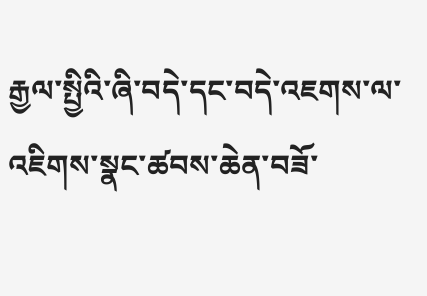རྒྱལ་སྤྱིའི་ཞི་བདེ་དང་བདེ་འཇགས་ལ་འཇིགས་སྣང་ཚབས་ཆེན་བཟོ་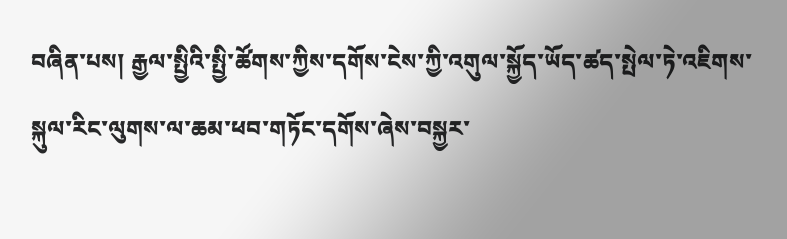བཞིན་པས། རྒྱལ་སྤྱིའི་སྤྱི་ཚོགས་ཀྱིས་དགོས་ངེས་ཀྱི་འགུལ་སྐྱོད་ཡོད་ཚད་སྤེལ་ཏེ་འཇིགས་སྐུལ་རིང་ལུགས་ལ་ཆམ་ཕབ་གཏོང་དགོས་ཞེས་བསྐྱར་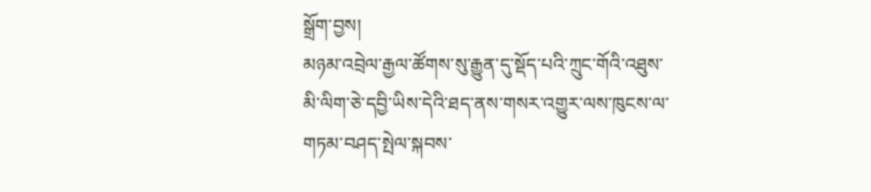སྒྲོག་བྱས།
མཉམ་འབྲེལ་རྒྱལ་ཚོགས་སུ་རྒྱུན་དུ་སྡོད་པའི་ཀྲུང་གོའི་འཐུས་མི་ལིག་ཅེ་དབྱི་ཡིས་དེའི་ཐད་ནས་གསར་འགྱུར་ལས་ཁུངས་ལ་གཏམ་བཤད་སྤེལ་སྐབས་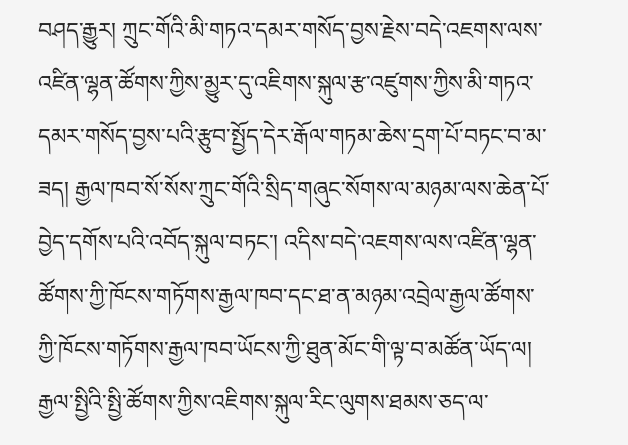བཤད་རྒྱུར། ཀྲུང་གོའི་མི་གཏའ་དམར་གསོད་བྱས་རྗེས་བདེ་འཇགས་ལས་འཛིན་ལྷན་ཚོགས་ཀྱིས་མྱུར་དུ་འཇིགས་སྐུལ་རྩ་འཛུགས་ཀྱིས་མི་གཏའ་དམར་གསོད་བྱས་པའི་རྩུབ་སྤྱོད་དེར་རྒོལ་གཏམ་ཆེས་དྲག་པོ་བཏང་བ་མ་ཟད། རྒྱལ་ཁབ་སོ་སོས་ཀྲུང་གོའི་སྲིད་གཞུང་སོགས་ལ་མཉམ་ལས་ཆེན་པོ་བྱེད་དགོས་པའི་འབོད་སྐུལ་བཏང་། འདིས་བདེ་འཇགས་ལས་འཛིན་ལྷན་ཚོགས་ཀྱི་ཁོངས་གཏོགས་རྒྱལ་ཁབ་དང་ཐ་ན་མཉམ་འབྲེལ་རྒྱལ་ཚོགས་ཀྱི་ཁོངས་གཏོགས་རྒྱལ་ཁབ་ཡོངས་ཀྱི་ཐུན་མོང་གི་ལྟ་བ་མཚོན་ཡོད་ལ། རྒྱལ་སྤྱིའི་སྤྱི་ཚོགས་ཀྱིས་འཇིགས་སྐུལ་རིང་ལུགས་ཐམས་ཅད་ལ་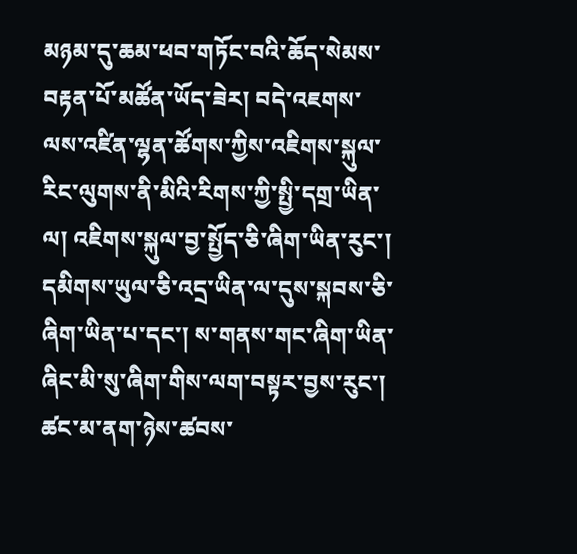མཉམ་དུ་ཆམ་ཕབ་གཏོང་བའི་ཆོད་སེམས་བརྟན་པོ་མཚོན་ཡོད་ཟེར། བདེ་འཇགས་ལས་འཛིན་ལྷན་ཚོགས་ཀྱིས་འཇིགས་སྐུལ་རིང་ལུགས་ནི་མིའི་རིགས་ཀྱི་སྤྱི་དགྲ་ཡིན་ལ། འཇིགས་སྐུལ་བྱ་སྤྱོད་ཅི་ཞིག་ཡིན་རུང་། དམིགས་ཡུལ་ཅི་འདྲ་ཡིན་ལ་དུས་སྐབས་ཅི་ཞིག་ཡིན་པ་དང་། ས་གནས་གང་ཞིག་ཡིན་ཞིང་མི་སུ་ཞིག་གིས་ལག་བསྟར་བྱས་རུང་། ཚང་མ་ནག་ཉེས་ཚབས་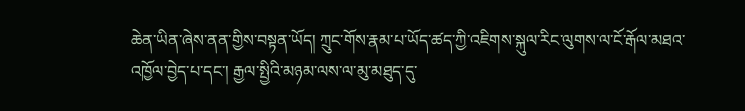ཆེན་ཡིན་ཞེས་ནན་གྱིས་བསྟན་ཡོད། ཀྲུང་གོས་རྣམ་པ་ཡོད་ཚད་ཀྱི་འཇིགས་སྐུལ་རིང་ལུགས་ལ་ངོ་རྒོལ་མཐའ་འཁྱོལ་བྱེད་པ་དང་། རྒྱལ་སྤྱིའི་མཉམ་ལས་ལ་མུ་མཐུད་དུ་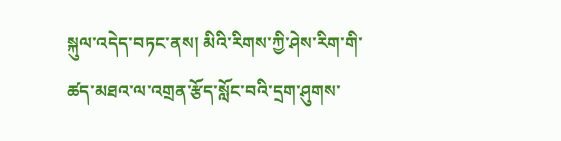སྐུལ་འདེད་བཏང་ནས། མིའི་རིགས་ཀྱི་ཤེས་རིག་གི་ཚད་མཐའ་ལ་འགྲན་རྩོད་སློང་བའི་དྲག་ཤུགས་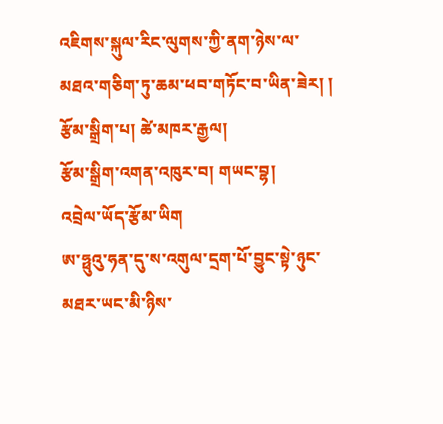འཇིགས་སྐུལ་རིང་ལུགས་ཀྱི་ནག་ཉེས་ལ་མཐའ་གཅིག་ཏུ་ཆམ་ཕབ་གཏོང་བ་ཡིན་ཟེར། །
རྩོམ་སྒྲིག་པ། ཚེ་མཁར་རྒྱལ།
རྩོམ་སྒྲིག་འགན་འཁུར་བ། གཡང་བྷ།
འབྲེལ་ཡོད་རྩོམ་ཡིག
ཨ་ཧྥུའུ་ཧན་དུ་ས་འགུལ་དྲག་པོ་བྱུང་སྟེ་ཉུང་མཐར་ཡང་མི་ཉིས་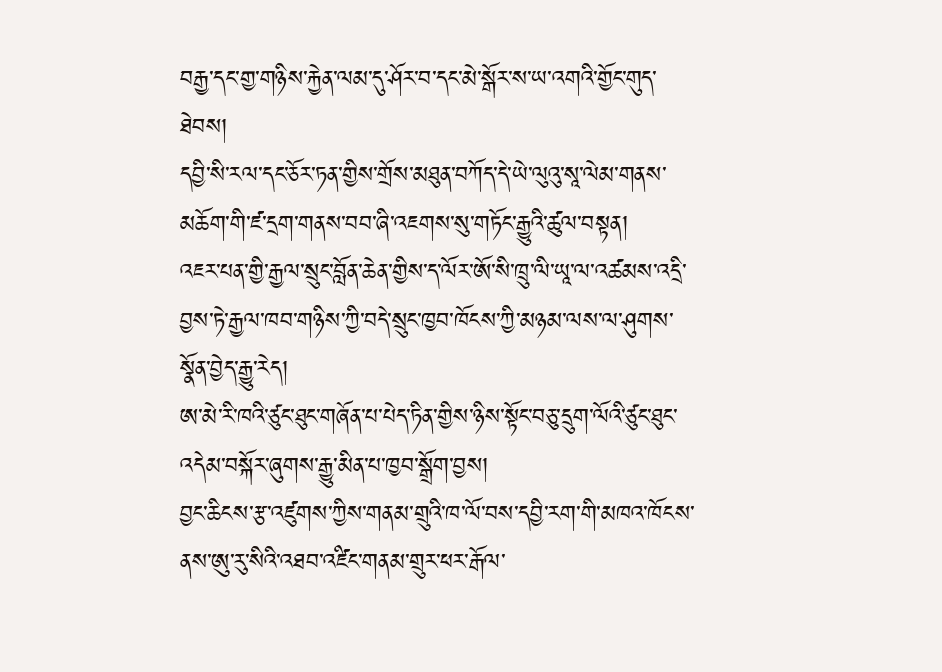བརྒྱ་དང་གྱ་གཉིས་རྐྱེན་ལམ་དུ་ཤོར་བ་དང་མེ་སྒོར་ས་ཡ་འགའི་གྱོང་གུད་ཐེབས།
དབྱི་སི་རལ་དང་ཅོར་ཏན་གྱིས་གྲོས་མཐུན་བཀོད་དེ་ཡེ་ལུའུ་སཱ་ལེམ་གནས་མཆོག་གི་ཛ་དྲག་གནས་བབ་ཞི་འཇགས་སུ་གཏོང་རྒྱུའི་ཚུལ་བསྟན།
འཇར་པན་གྱི་རྒྱལ་སྲུང་བློན་ཆེན་གྱིས་ད་ལོར་ཨོ་སི་ཁྲུ་ལི་ཡཱ་ལ་འཚམས་འདྲི་བྱས་ཏེ་རྒྱལ་ཁབ་གཉིས་ཀྱི་བདེ་སྲུང་ཁྱབ་ཁོངས་ཀྱི་མཉམ་ལས་ལ་ཤུགས་སྣོན་བྱེད་རྒྱུ་རེད།
ཨ་མེ་རི་ཁའི་ཙུང་ཐུང་གཞོན་པ་པེད་ཏིན་གྱིས་ཉིས་སྟོང་བཅུ་དྲུག་ལོའི་ཙུང་ཐུང་འདེམ་བསྐོར་ཞུགས་རྒྱུ་མིན་པ་ཁྱབ་སྒྲོག་བྱས།
བྱང་ཆིངས་རྩ་འཛུགས་ཀྱིས་གནམ་གྲུའི་ཁ་ལོ་བས་དབྱི་རག་གི་མཁའ་ཁོངས་ནས་ཨུ་རུ་སིའི་འཐབ་འཛིང་གནམ་གྲུར་ཕར་རྒོལ་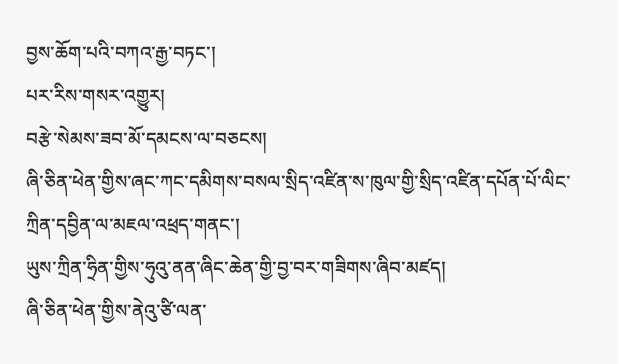བྱས་ཆོག་པའི་བཀའ་རྒྱ་བཏང་།
པར་རིས་གསར་འགྱུར།
བརྩེ་སེམས་ཟབ་མོ་དམངས་ལ་བཅངས།
ཞི་ཅིན་ཕེན་གྱིས་ཞང་ཀང་དམིགས་བསལ་སྲིད་འཛིན་ས་ཁུལ་གྱི་སྲིད་འཛིན་དཔོན་པོ་ལིང་ཀྲིན་དབྱིན་ལ་མཇལ་འཕྲད་གནང་།
ཡུས་ཀྲིན་ཧྲིན་གྱིས་ཧུའུ་ནན་ཞིང་ཆེན་གྱི་བྱ་བར་གཟིགས་ཞིབ་མཛད།
ཞི་ཅིན་ཕེན་གྱིས་ནེའུ་ཙི་ལན་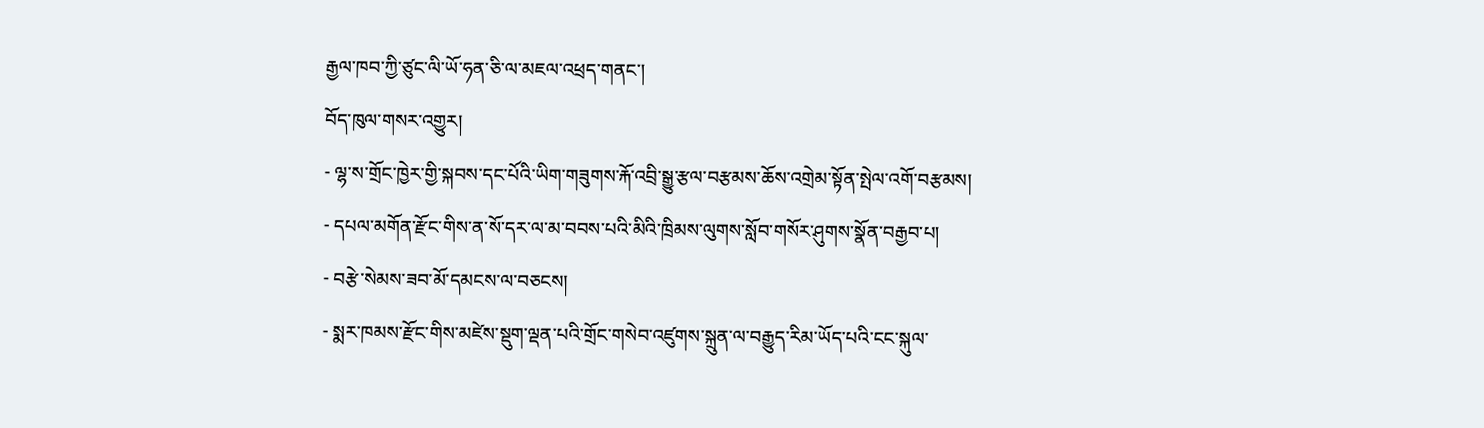རྒྱལ་ཁབ་ཀྱི་ཙུང་ལི་ཡོ་ཧན་ཅི་ལ་མཇལ་འཕྲད་གནང་།
བོད་ཁུལ་གསར་འགྱུར།
- ལྷ་ས་གྲོང་ཁྱེར་གྱི་སྐབས་དང་པོའི་ཡིག་གཟུགས་རྐོ་འབྲི་སྒྱུ་རྩལ་བརྩམས་ཆོས་འགྲེམ་སྟོན་སྤེལ་འགོ་བརྩམས།
- དཔལ་མགོན་རྫོང་གིས་ན་སོ་དར་ལ་མ་བབས་པའི་མིའི་ཁྲིམས་ལུགས་སློབ་གསོར་ཤུགས་སྣོན་བརྒྱབ་པ།
- བརྩེ་སེམས་ཟབ་མོ་དམངས་ལ་བཅངས།
- སྨར་ཁམས་རྫོང་གིས་མཛེས་སྡུག་ལྡན་པའི་གྲོང་གསེབ་འཛུགས་སྐྲུན་ལ་བརྒྱུད་རིམ་ཡོད་པའི་ངང་སྐུལ་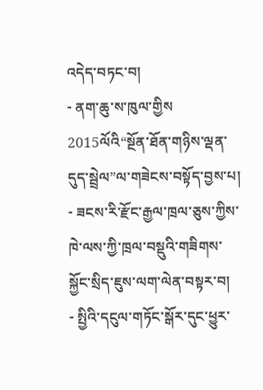འདེད་བཏང་བ།
- ནག་ཆུ་ས་ཁུལ་གྱིས 2015ལོའི“སྔོན་ཐོན་གཉིས་ལྡན་དུད་སྦྲེལ”ལ་གཟེངས་བསྟོད་བྱས་པ།
- ཟངས་རི་རྫོང་རྒྱལ་ཁྲལ་ཅུས་ཀྱིས་ཁེ་ལས་ཀྱི་ཁྲལ་བསྡུའི་གཟིགས་སྐྱོང་སྲིད་ཇུས་ལག་ལེན་བསྟར་བ།
- སྤྱིའི་དངུལ་གཏོང་སྒོར་དུང་ཕྱུར་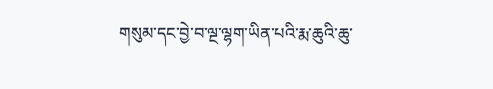གསུམ་དང་བྱེ་བ་ལྔ་ལྷག་ཡིན་པའི་རྨ་ཆུའི་ཆུ་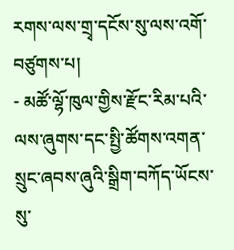རགས་ལས་གྲྭ་དངོས་སུ་ལས་འགོ་བཙུགས་པ།
- མཚོ་ལྷོ་ཁུལ་གྱིས་རྫོང་རིམ་པའི་ལས་ཞུགས་དང་སྤྱི་ཚོགས་འགན་སྲུང་ཞབས་ཞུའི་སྒྲིག་བཀོད་ཡོངས་སུ་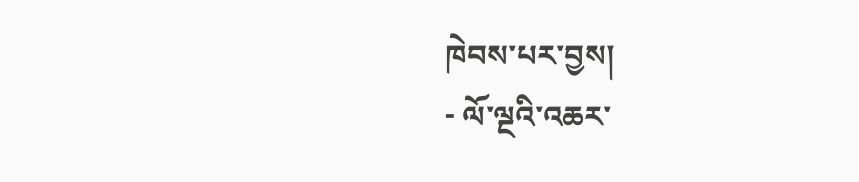ཁེབས་པར་བྱས།
- ལོ་ལྔའི་འཆར་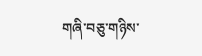གཞི་བཅུ་གཉིས་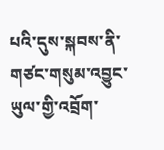པའི་དུས་སྐབས་ནི་གཙང་གསུམ་འབྱུང་ཡུལ་གྱི་འབྲོག་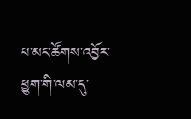པ་མང་ཚོགས་འབྱོར་ཕྱུག་གི་ལམ་དུ་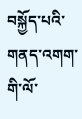བསྐྱོད་པའི་གནད་འགག་གི་ལོ་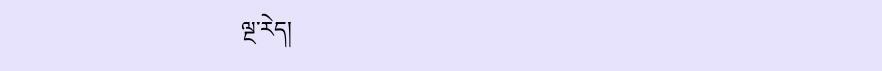ལྔ་རེད།